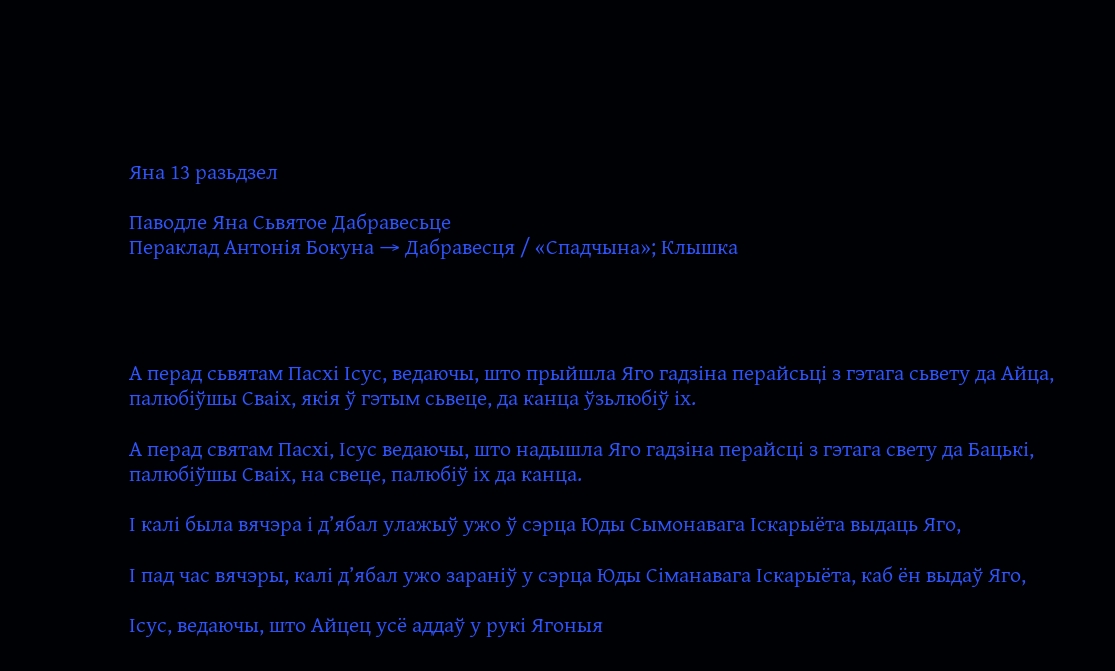Яна 13 разьдзел

Паводле Яна Сьвятое Дабравесьце
Пераклад Антонія Бокуна → Дабравесця / «Спадчына»; Клышка




А перад сьвятам Пасхі Ісус, ведаючы, што прыйшла Яго гадзіна перайсьці з гэтага сьвету да Айца, палюбіўшы Сваіх, якія ў гэтым сьвеце, да канца ўзьлюбіў іх.

А перад святам Пасхі, Ісус ведаючы, што надышла Яго гадзіна перайсці з гэтага свету да Бацькі, палюбіўшы Сваіх, на свеце, палюбіў іх да канца.

І калі была вячэра і д’ябал улажыў ужо ў сэрца Юды Сымонавага Іскарыёта выдаць Яго,

І пад час вячэры, калі д’ябал ужо зараніў у сэрца Юды Сіманавага Іскарыёта, каб ён выдаў Яго,

Ісус, ведаючы, што Айцец усё аддаў у рукі Ягоныя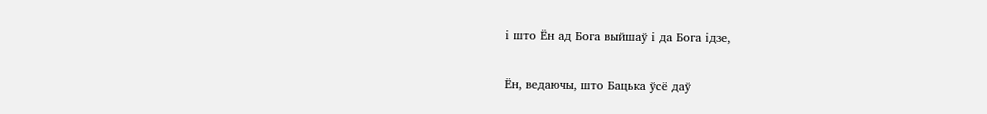і што Ён ад Бога выйшаў і да Бога ідзе,

Ён, ведаючы, што Бацька ўсё даў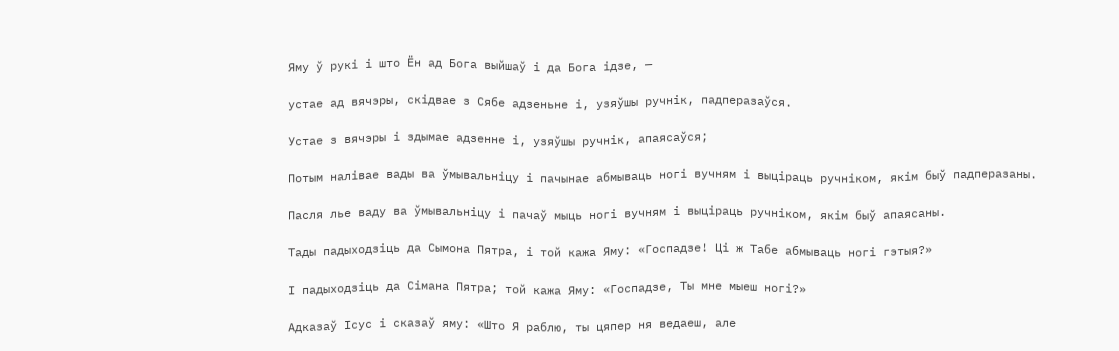Яму ў рукі і што Ён ад Бога выйшаў і да Бога ідзе, —

устае ад вячэры, скідвае з Сябе адзеньне і, узяўшы ручнік, падперазаўся.

Устае з вячэры і здымае адзенне і, узяўшы ручнік, апаясаўся;

Потым налівае вады ва ўмывальніцу і пачынае абмываць ногі вучням і выціраць ручніком, якім быў падперазаны.

Пасля лье ваду ва ўмывальніцу і пачаў мыць ногі вучням і выціраць ручніком, якім быў апаясаны.

Тады падыходзіць да Сымона Пятра, і той кажа Яму: «Госпадзе! Ці ж Табе абмываць ногі гэтыя?»

І падыходзіць да Сімана Пятра; той кажа Яму: «Госпадзе, Ты мне мыеш ногі?»

Адказаў Ісус і сказаў яму: «Што Я раблю, ты цяпер ня ведаеш, але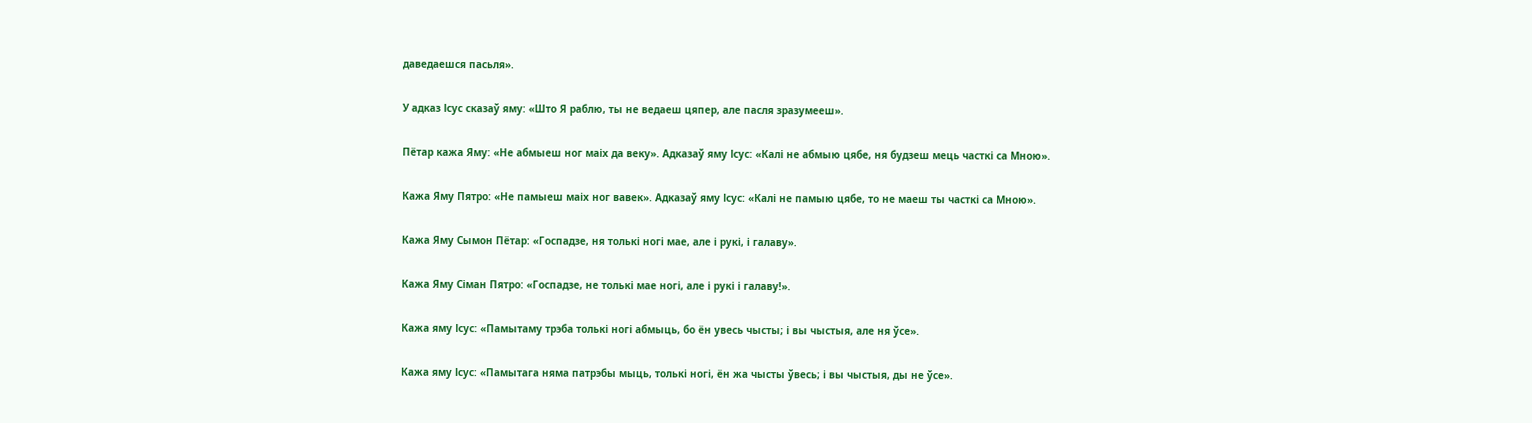даведаешся пасьля».

У адказ Ісус сказаў яму: «Што Я раблю, ты не ведаеш цяпер, але пасля зразумееш».

Пётар кажа Яму: «Не абмыеш ног маіх да веку». Адказаў яму Ісус: «Калі не абмыю цябе, ня будзеш мець часткі са Мною».

Кажа Яму Пятро: «Не памыеш маіх ног вавек». Адказаў яму Ісус: «Калі не памыю цябе, то не маеш ты часткі са Мною».

Кажа Яму Сымон Пётар: «Госпадзе, ня толькі ногі мае, але і рукі, і галаву».

Кажа Яму Сіман Пятро: «Госпадзе, не толькі мае ногі, але і рукі і галаву!».

Кажа яму Ісус: «Памытаму трэба толькі ногі абмыць, бо ён увесь чысты; і вы чыстыя, але ня ўсе».

Кажа яму Ісус: «Памытага няма патрэбы мыць, толькі ногі, ён жа чысты ўвесь; і вы чыстыя, ды не ўсе».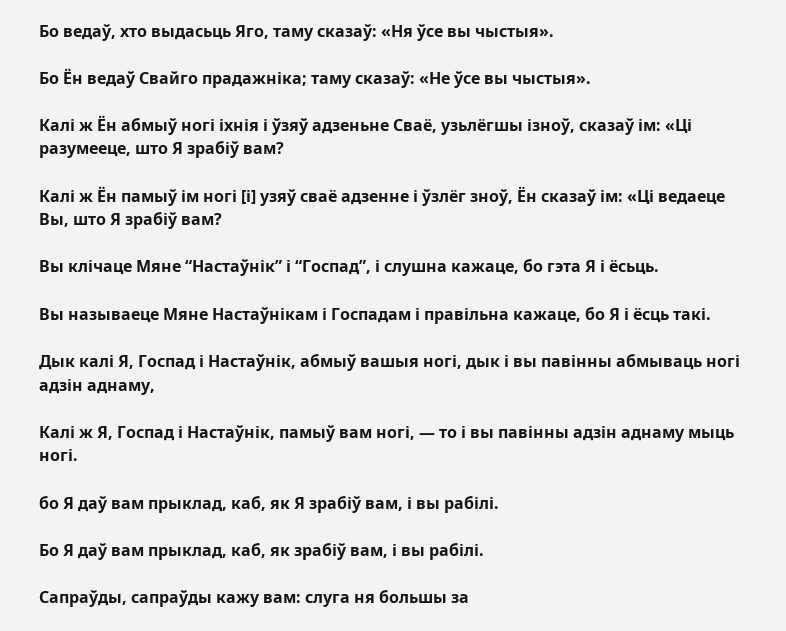Бо ведаў, хто выдасьць Яго, таму сказаў: «Ня ўсе вы чыстыя».

Бо Ён ведаў Свайго прадажніка; таму сказаў: «Не ўсе вы чыстыя».

Калі ж Ён абмыў ногі іхнія і ўзяў адзеньне Сваё, узьлёгшы ізноў, сказаў ім: «Ці разумееце, што Я зрабіў вам?

Калі ж Ён памыў ім ногі [і] узяў сваё адзенне і ўзлёг зноў, Ён сказаў ім: «Ці ведаеце Вы, што Я зрабіў вам?

Вы клічаце Мяне “Настаўнік” і “Госпад”, і слушна кажаце, бо гэта Я і ёсьць.

Вы называеце Мяне Настаўнікам і Госпадам і правільна кажаце, бо Я і ёсць такі.

Дык калі Я, Госпад і Настаўнік, абмыў вашыя ногі, дык і вы павінны абмываць ногі адзін аднаму,

Калі ж Я, Госпад і Настаўнік, памыў вам ногі, — то і вы павінны адзін аднаму мыць ногі.

бо Я даў вам прыклад, каб, як Я зрабіў вам, і вы рабілі.

Бо Я даў вам прыклад, каб, як зрабіў вам, і вы рабілі.

Сапраўды, сапраўды кажу вам: слуга ня большы за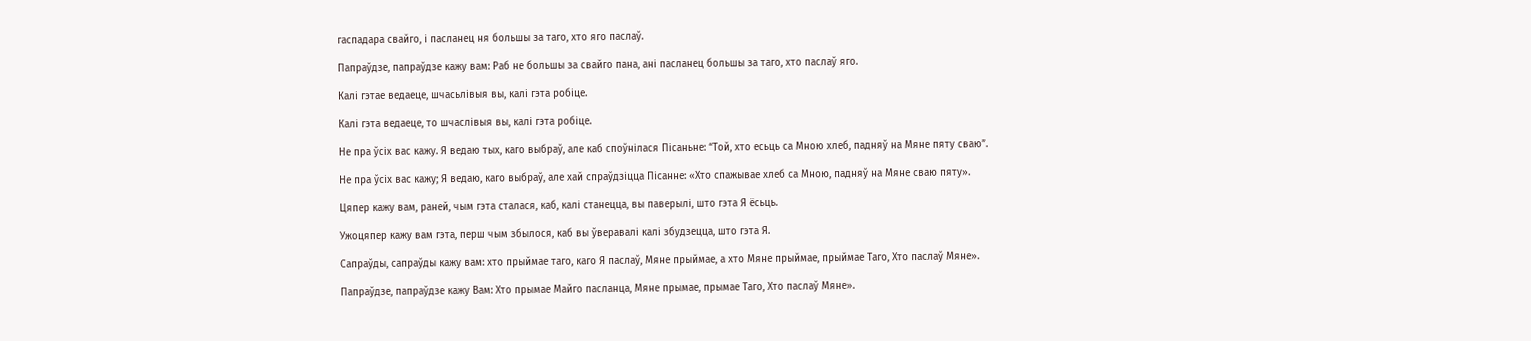гаспадара свайго, і пасланец ня большы за таго, хто яго паслаў.

Папраўдзе, папраўдзе кажу вам: Раб не большы за свайго пана, ані пасланец большы за таго, хто паслаў яго.

Калі гэтае ведаеце, шчасьлівыя вы, калі гэта робіце.

Калі гэта ведаеце, то шчаслівыя вы, калі гэта робіце.

Не пра ўсіх вас кажу. Я ведаю тых, каго выбраў, але каб споўнілася Пісаньне: “Той, хто есьць са Мною хлеб, падняў на Мяне пяту сваю”.

Не пра ўсіх вас кажу; Я ведаю, каго выбраў, але хай спраўдзіцца Пісанне: «Хто спажывае хлеб са Мною, падняў на Мяне сваю пяту».

Цяпер кажу вам, раней, чым гэта сталася, каб, калі станецца, вы паверылі, што гэта Я ёсьць.

Ужоцяпер кажу вам гэта, перш чым збылося, каб вы ўверавалі калі збудзецца, што гэта Я.

Сапраўды, сапраўды кажу вам: хто прыймае таго, каго Я паслаў, Мяне прыймае, а хто Мяне прыймае, прыймае Таго, Хто паслаў Мяне».

Папраўдзе, папраўдзе кажу Вам: Хто прымае Майго пасланца, Мяне прымае, прымае Таго, Хто паслаў Мяне».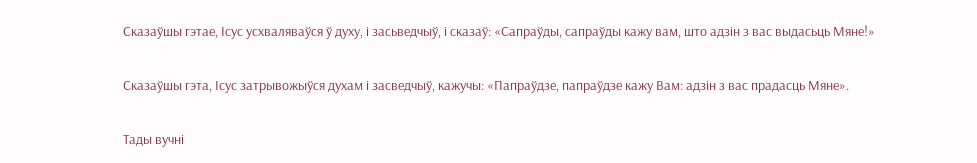Сказаўшы гэтае, Ісус усхваляваўся ў духу, і засьведчыў, і сказаў: «Сапраўды, сапраўды кажу вам, што адзін з вас выдасьць Мяне!»

Сказаўшы гэта, Ісус затрывожыўся духам і засведчыў, кажучы: «Папраўдзе, папраўдзе кажу Вам: адзін з вас прадасць Мяне».

Тады вучні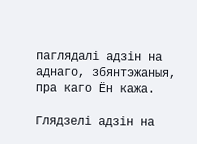паглядалі адзін на аднаго, збянтэжаныя, пра каго Ён кажа.

Глядзелі адзін на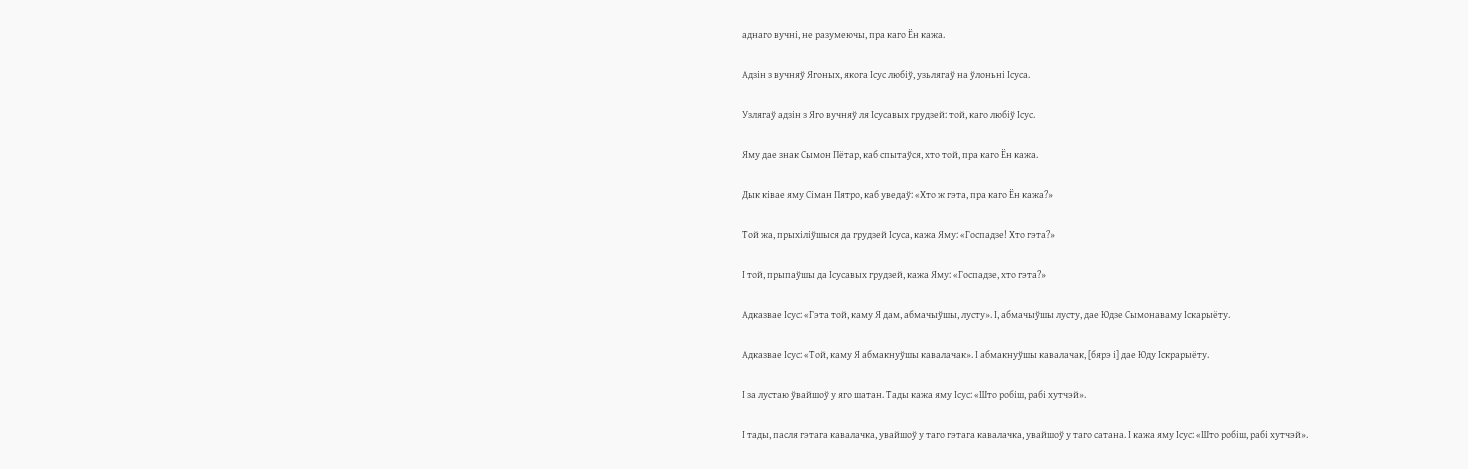аднаго вучні, не разумеючы, пра каго Ён кажа.

Адзін з вучняў Ягоных, якога Ісус любіў, узьлягаў на ўлоньні Ісуса.

Узлягаў адзін з Яго вучняў ля Ісусавых грудзей: той, каго любіў Ісус.

Яму дае знак Сымон Пётар, каб спытаўся, хто той, пра каго Ён кажа.

Дык ківае яму Сіман Пятро, каб уведаў: «Хто ж гэта, пра каго Ён кажа?»

Той жа, прыхіліўшыся да грудзей Ісуса, кажа Яму: «Госпадзе! Хто гэта?»

І той, прыпаўшы да Ісусавых грудзей, кажа Яму: «Госпадзе, хто гэта?»

Адказвае Ісус: «Гэта той, каму Я дам, абмачыўшы, лусту». І, абмачыўшы лусту, дае Юдзе Сымонаваму Іскарыёту.

Адказвае Ісус: «Той, каму Я абмакнуўшы кавалачак». І абмакнуўшы кавалачак, [бярэ і] дае Юду Іскрарыёту.

І за лустаю ўвайшоў у яго шатан. Тады кажа яму Ісус: «Што робіш, рабі хутчэй».

І тады, пасля гэтага кавалачка, увайшоў у таго гэтага кавалачка, увайшоў у таго сатана. І кажа яму Ісус: «Што робіш, рабі хутчэй».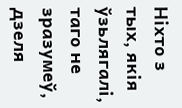Ніхто з тых, якія ўзьлягалі, таго не зразумеў, дзеля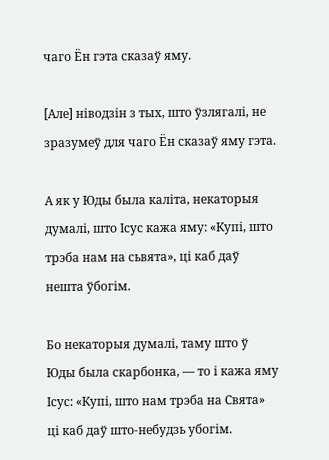чаго Ён гэта сказаў яму.

[Але] ніводзін з тых, што ўзлягалі, не зразумеў для чаго Ён сказаў яму гэта.

А як у Юды была каліта, некаторыя думалі, што Ісус кажа яму: «Купі, што трэба нам на сьвята», ці каб даў нешта ўбогім.

Бо некаторыя думалі, таму што ў Юды была скарбонка, — то і кажа яму Ісус: «Купі, што нам трэба на Свята» ці каб даў што-небудзь убогім.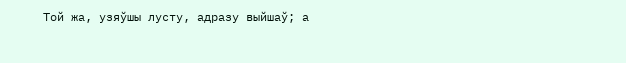Той жа, узяўшы лусту, адразу выйшаў; а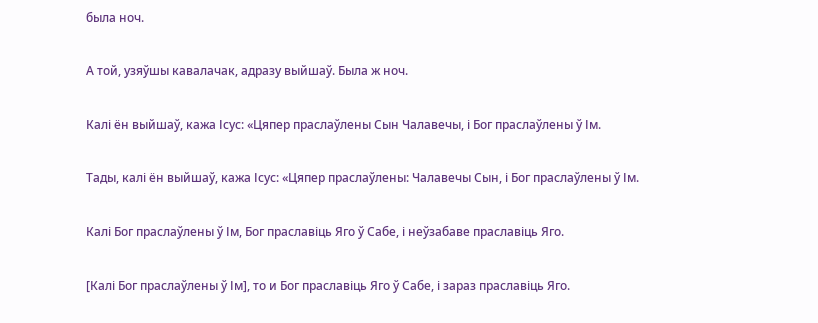была ноч.

А той, узяўшы кавалачак, адразу выйшаў. Была ж ноч.

Калі ён выйшаў, кажа Ісус: «Цяпер праслаўлены Сын Чалавечы, і Бог праслаўлены ў Ім.

Тады, калі ён выйшаў, кажа Ісус: «Цяпер праслаўлены: Чалавечы Сын, і Бог праслаўлены ў Ім.

Калі Бог праслаўлены ў Ім, Бог праславіць Яго ў Сабе, і неўзабаве праславіць Яго.

[Калі Бог праслаўлены ў Ім], то и Бог праславіць Яго ў Сабе, і зараз праславіць Яго.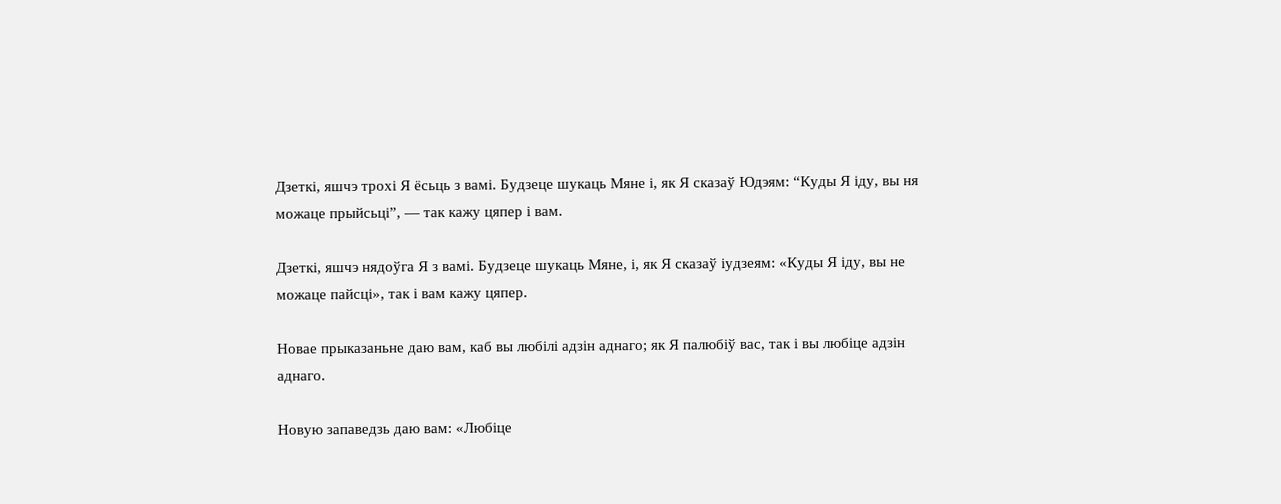Дзеткі, яшчэ трохі Я ёсьць з вамі. Будзеце шукаць Мяне і, як Я сказаў Юдэям: “Куды Я іду, вы ня можаце прыйсьці”, — так кажу цяпер і вам.

Дзеткі, яшчэ нядоўга Я з вамі. Будзеце шукаць Мяне, і, як Я сказаў іудзеям: «Куды Я іду, вы не можаце пайсці», так і вам кажу цяпер.

Новае прыказаньне даю вам, каб вы любілі адзін аднаго; як Я палюбіў вас, так і вы любіце адзін аднаго.

Новую запаведзь даю вам: «Любіце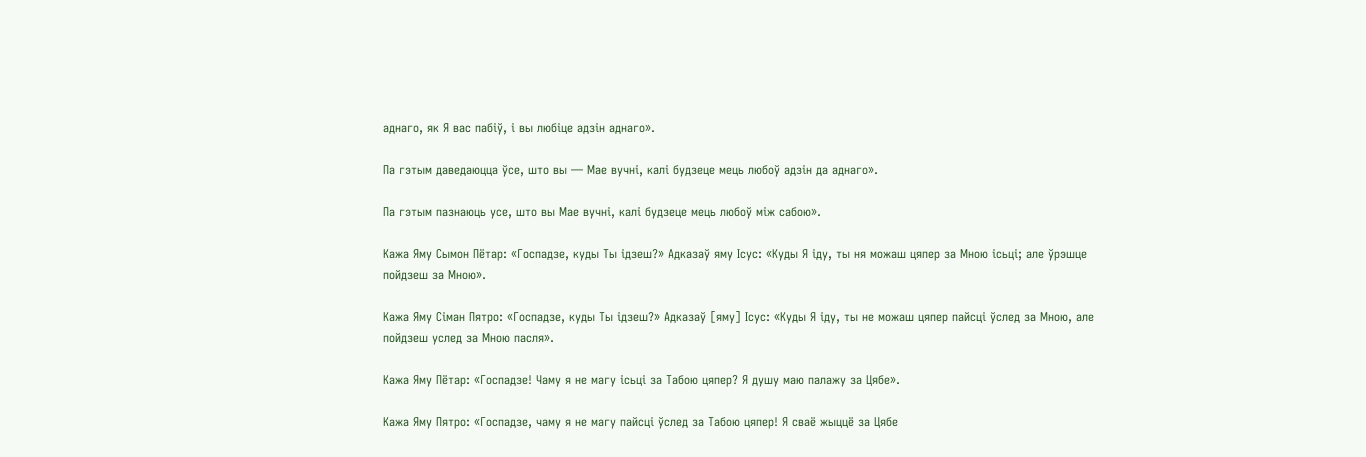аднаго, як Я вас пабіў, і вы любіце адзін аднаго».

Па гэтым даведаюцца ўсе, што вы — Мае вучні, калі будзеце мець любоў адзін да аднаго».

Па гэтым пазнаюць усе, што вы Мае вучні, калі будзеце мець любоў між сабою».

Кажа Яму Сымон Пётар: «Госпадзе, куды Ты ідзеш?» Адказаў яму Ісус: «Куды Я іду, ты ня можаш цяпер за Мною ісьці; але ўрэшце пойдзеш за Мною».

Кажа Яму Сіман Пятро: «Госпадзе, куды Ты ідзеш?» Адказаў [яму] Ісус: «Куды Я іду, ты не можаш цяпер пайсці ўслед за Мною, але пойдзеш услед за Мною пасля».

Кажа Яму Пётар: «Госпадзе! Чаму я не магу ісьці за Табою цяпер? Я душу маю палажу за Цябе».

Кажа Яму Пятро: «Госпадзе, чаму я не магу пайсці ўслед за Табою цяпер! Я сваё жыццё за Цябе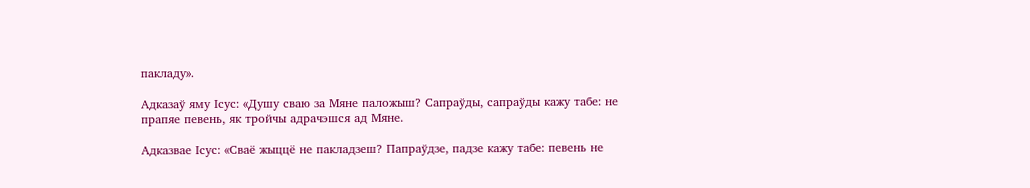пакладу».

Адказаў яму Ісус: «Душу сваю за Мяне паложыш? Сапраўды, сапраўды кажу табе: не прапяе певень, як тройчы адрачэшся ад Мяне.

Адказвае Ісус: «Сваё жыццё не пакладзеш? Папраўдзе, падзе кажу табе: певень не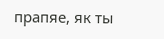прапяе, як ты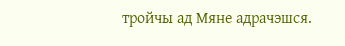тройчы ад Мяне адрачэшся.